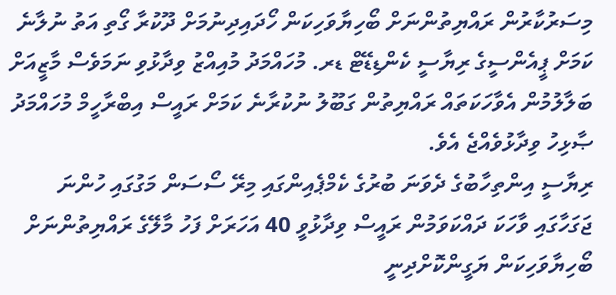މިސަރުކާރުން ރައްޔިތުންނަށް ބޯހިޔާވަހިކަން ހޯދައިދިނުމަށް ދޫކުރާ ގޯތި އަތު ނުލާނެ ކަމަށް ޕީއެންސީގެ ރިޔާސީ ކެންޑިޑޭޓް ޑރ. މުހައްމަދު މުއިއްޒު ވިދާޅުވި ނަމަވެސް މާޒީއަށް ބަލާލުމުން އެވާހަކަތައް ރައްޔިތުން ގަބޫލު ނުކުރާނެ ކަމަށް ރައީސް އިބްރާހީމް މުހައްމަދު ޞާޅިހު ވިދާޅުވެއްޖެ އެވެ.
ރިޔާސީ އިންތިހާބުގެ ދެވަނަ ބުރުގެ ކެމްޕެއިންގައި މިރޭ ސޯސަން މަގުގައި ހުންނަ ޖަގަހާގައި ވާހަކަ ދައްކަވަމުން ރައީސް ވިދާޅުވީ 40 އަހަރަށް ފަހު މާލޭގެ ރައްޔިތުންނަށް ބޯހިޔާވަހިކަން ޔަގީންކޮށްދިނީ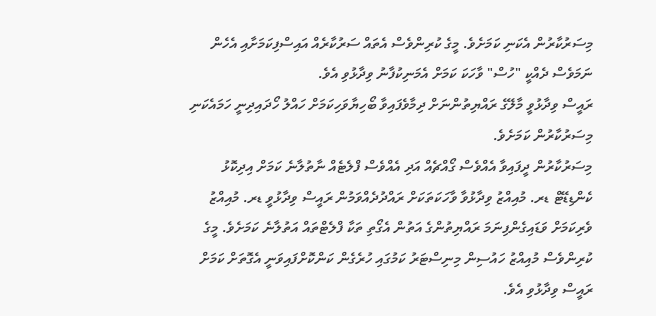މިސަރުކާރުން އެކަނި ކަމަށެވެ. މީގެ ކުރިންވެސް އެތައް ސަރުކާރެއް އައިސްފިކަމަށާއި އެހެން ނަމަވެސް ދެއްކީ "ހުސް" ވާހަކަ ކަމަށް އެމަނިކުފާނު ވިދާޅުވި އެވެ.
ރައީސް ވިދާޅުވީ މާލޭގެ ރައްޔިތުންނަށް ދިމާވެފައިވާ ބޯހިޔާވަހިކަމަށް ހައްލު ހޯދައިދިނީ ހަމައެކަނި މިސަރުކާރުން ކަމަށެވެ.
މިސަރުކާރުން ދީފައިވާ އެއްވެސް ގޯއްޗެއް އަދި އެއްވެސް ފްލެޓެއް ނާތުލާނެ ކަމަށް އިދިކޮޅު ކެންޑިޑޭޓް ޑރ. މުއިއްޒު ވިދާޅުވާ ވާހަކަތަކަށް ރައްދުދެއްވަމުން ރައީސް ވިދާޅުވީ ޑރ. މުއިއްޒު ވެރިކަމަށް ވަޑައިގެންފިނަމަ ރައްޔިތުންގެ އަތުން އެގޯތި ތަކާ ފްލެޓްތައް އަތުލާނެ ކަމަށެވެ. މީގެ ކުރިންވެސް މުއިއްޒު ހައުސިން މިނިސްޓަރު ކަމުގައި ހުރެގެން ކަންކޮށްފައިވަނީ އެގޮތަށް ކަމަށް ރައީސް ވިދާޅުވި އެވެ.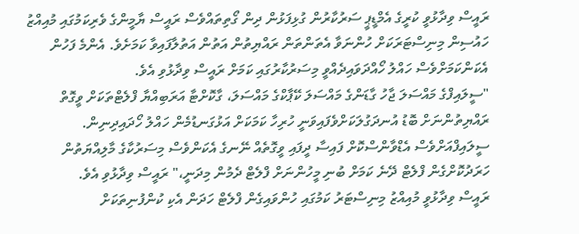ރައީސް ވިދާޅުވީ ކުރީގެ އެމްޑީޕީ ސަރުކާރުން ގުޅިފަޅުން ދިން ގޯތިތައްވެސް ރައީސް ޔާމީންގެ ވެރިކަމުގައި މުއިއްޒު ހައުސިން މިނިސްޓަރަކަށް ހުންނަވާ އެތަންތަން ރައްޔިތުން އަތުން އަތުލާފައިވާ ކަމަށެވެ. އެންމެ ފަހުން އެކަންކަމަށްވެސް ހައްލު ހޯއްދަވައިދެއްވީ މިސަރުކާރުގައި ކަމަށް ރައީސް ވިދާޅުވި އެވެ.
"ސީލައިފްގެ މައްސަލަ ޖާހު ގާޑަންގެ މައްސަލަ ކޭޕާކްގެ މައްސަލަ، ގާކޮށްޓާ އަރަބިއްޔާ ފްލެޓްތަކަށް ވީގޮތް ރައްޔިތުންނަށް ބޮޑު އުނދަގުލަކަށްވެފައިވަނީ ހުރިހާ ކަމަކަށް އަޅުގަނޑުމެން ހައްލު ހޯދައިދިނިން. ސީލައިފްއަށްވެސް އެޑްވާންސްކޮށް ފައިސާ ދީފައި ވީގޮތެއް ނޭނގެ އެކަންވެސް މިސަރުކާގެ މާލިއްޔަތުން ހަރަދުކޮށްގެން ފްލެޓް ދޭނެ ކަމަށް ބުނި މީހުންނަށް ފްލެޓް ދެމުން މިދަނީ،" ރައީސް ވިދާޅުވި އެވެ.
ރައީސް ވިދާޅުވީ މުއިއްޒު މިނިސްޓަރު ކަމުގައި ހުންވައިގެން ފްލެޓް ހަދަން އެކި ކުންފުނިތަކަށް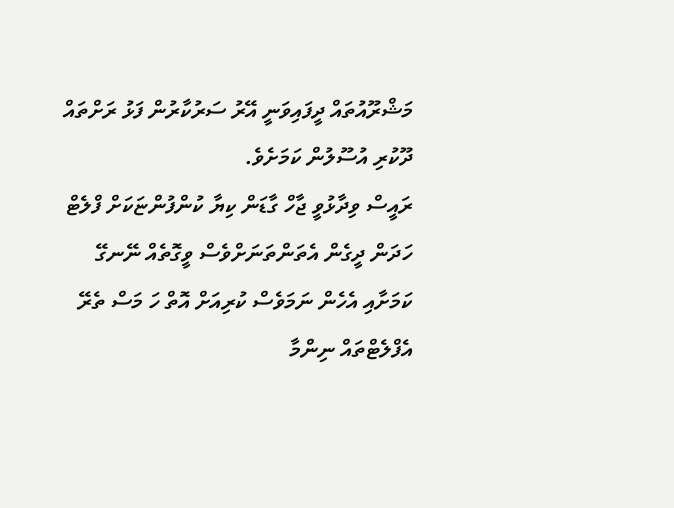މަޝްރޫއުތައް ދީފައިވަނީ އޭރު ސަރުކާރުން ފަޅު ރަށްތައް ދޫކުރި އުސޫލުން ކަމަށެވެ.
ރައީސް ވިދާޅުވީ ޖާހް ގާޑަން ކިޔާ ކުންފުންޏަކަށް ފްލެޓް ހަދަން ދީގެން އެތަންތަނަށްވެސް ވީގޮތެއް ނޭނގޭ ކަމަށާއި އެހެން ނަމަވެސް ކުރިއަށް އޮތް ހަ މަސް ތެރޭ އެފްލެޓްތައް ނިންމާ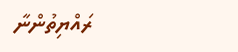ރައްޔިތުންނާ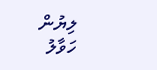ލިޔުން ހަވާލު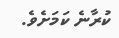ކުރާނެ ކަމަށެވެ.